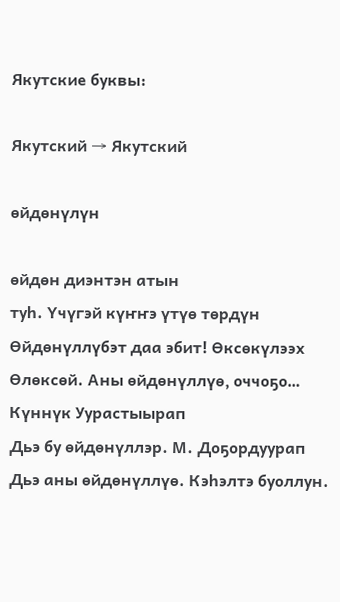Якутские буквы:

Якутский → Якутский

өйдөнүлүн

өйдөн диэнтэн атын
туһ. Үчүгэй күҥҥэ үтүө төрдүн Өйдөнүллүбэт даа эбит! Өксөкүлээх Өлөксөй. Аны өйдөнүллүө, оччоҕо… Күннүк Уурастыырап
Дьэ бу өйдөнүллэр. М. Доҕордуурап
Дьэ аны өйдөнүллүө. Кэһэлтэ буоллун.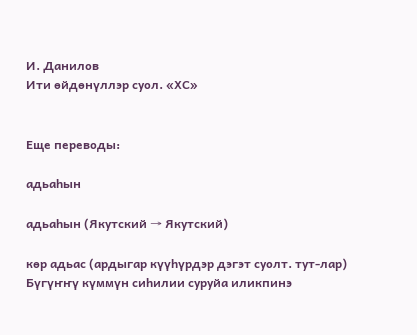И. Данилов
Ити өйдөнүллэр суол. «ХС»


Еще переводы:

адьаһын

адьаһын (Якутский → Якутский)

көр адьас (ардыгар күүһүрдэр дэгэт суолт. тут-лар)
Бүгүҥҥү күммүн сиһилии суруйа иликпинэ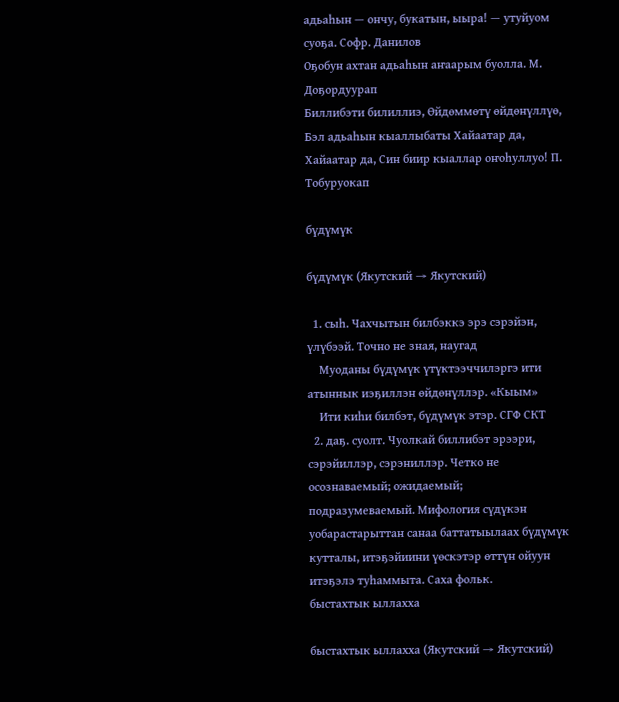адьаһын — ончу, букатын, ыыра! — утуйуом суоҕа. Софр. Данилов
Оҕобун ахтан адьаһын аҥаарым буолла. М. Доҕордуурап
Биллибэти билиллиэ, Өйдөммөтү өйдөнүллүө, Бэл адьаһын кыаллыбаты Хайаатар да, Хайаатар да, Син биир кыаллар оҥоһуллуо! П. Тобуруокап

бүдүмүк

бүдүмүк (Якутский → Якутский)

  1. сыһ. Чахчытын билбэккэ эрэ сэрэйэн, үлүбээй. Точно не зная, наугад
    Муоданы бүдүмүк үтүктээччилэргэ ити атыннык иэҕиллэн өйдөнүллэр. «Кыым»
    Ити киһи билбэт, бүдүмүк этэр. СГФ СКТ
  2. даҕ. суолт. Чуолкай биллибэт эрээри, сэрэйиллэр, сэрэниллэр. Четко не осознаваемый; ожидаемый; подразумеваемый. Мифология сүдүкэн уобарастарыттан санаа баттатыылаах бүдүмүк кутталы, итэҕэйиини үөскэтэр өттүн ойуун итэҕэлэ туһаммыта. Саха фольк.
быстахтык ыллахха

быстахтык ыллахха (Якутский → Якутский)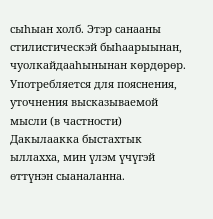сыһыан холб. Этэр санааны стилистическэй быһаарыынан, чуолкайдааһынынан көрдөрөр. Употребляется для пояснения, уточнения высказываемой мысли (в частности)
Дакылаакка быстахтык ыллахха, мин үлэм үчүгэй өттүнэн сыаналанна.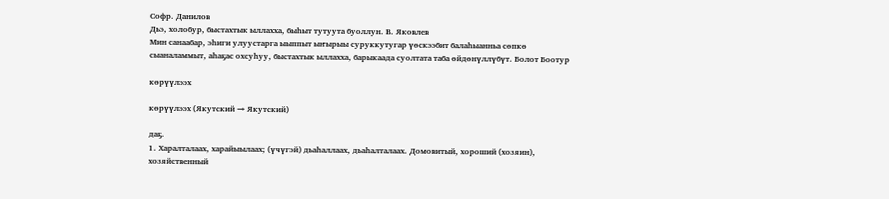Софр. Данилов
Дьэ, холобур, быстахтык ыллахха, быһыт тутуута буоллун. В. Яковлев
Мин санаабар, эһиги улуустарга ыыппыт ыҥырыы суруккутугар үөскээбит балаһыанньа сөпкө сыаналаммыт, аһаҕас охсуһуу, быстахтык ыллахха, барыкаада суолтата таба өйдөнүллүбүт. Болот Боотур

көрүүлээх

көрүүлээх (Якутский → Якутский)

даҕ.
1. Харалталаах, харайыылаах; (үчүгэй) дьаһаллаах, дьаһалталаах. Домовитый, хороший (хозяин), хозяйственный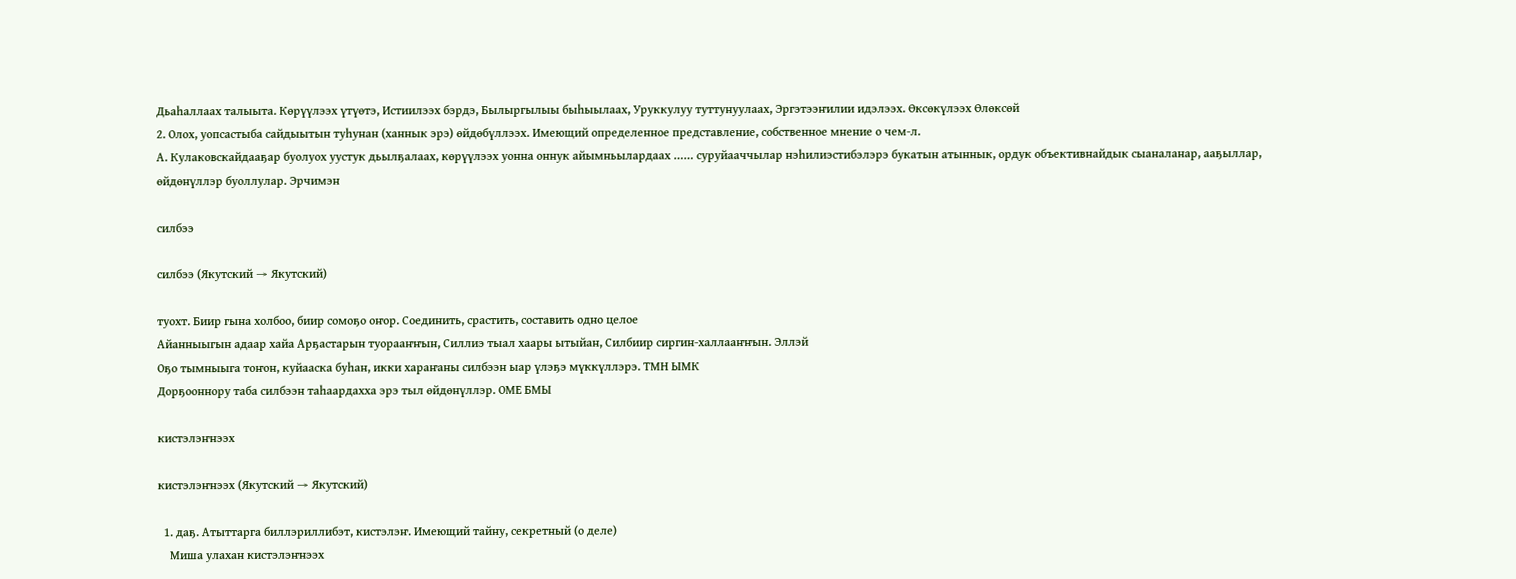Дьаһаллаах талыыта. Көрүүлээх үтүөтэ, Истиилээх бэрдэ, Былыргылыы быһыылаах, Уруккулуу туттунуулаах, Эргэтээҥилии идэлээх. Өксөкүлээх Өлөксөй
2. Олох, уопсастыба сайдыытын туһунан (ханнык эрэ) өйдөбүллээх. Имеющий определенное представление, собственное мнение о чем-л.
А. Кулаковскайдааҕар буолуох уустук дьылҕалаах, көрүүлээх уонна оннук айымньылардаах …… суруйааччылар нэһилиэстибэлэрэ букатын атыннык, ордук объективнайдык сыаналанар, ааҕыллар, өйдөнүллэр буоллулар. Эрчимэн

силбээ

силбээ (Якутский → Якутский)

туохт. Биир гына холбоо, биир сомоҕо оҥор. Соединить, срастить, составить одно целое
Айанныыгын адаар хайа Арҕастарын туорааҥҥын, Силлиэ тыал хаары ытыйан, Силбиир сиргин-халлааҥҥын. Эллэй
Оҕо тымныыга тоҥон, куйааска буһан, икки хараҥаны силбээн ыар үлэҕэ мүккүллэрэ. ТМН ЫМК
Дорҕооннору таба силбээн таһаардахха эрэ тыл өйдөнүллэр. ОМЕ БМЫ

кистэлэҥнээх

кистэлэҥнээх (Якутский → Якутский)

  1. даҕ. Атыттарга биллэриллибэт, кистэлэҥ. Имеющий тайну, секретный (о деле)
    Миша улахан кистэлэҥнээх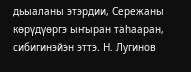дьыаланы этэрдии, Сережаны көрүдүөргэ ыҥыран таһааран, сибигинэйэн эттэ. Н. Лугинов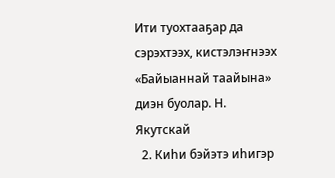Ити туохтааҕар да сэрэхтээх, кистэлэҥнээх «Байыаннай таайына» диэн буолар. Н. Якутскай
  2. Киһи бэйэтэ иһигэр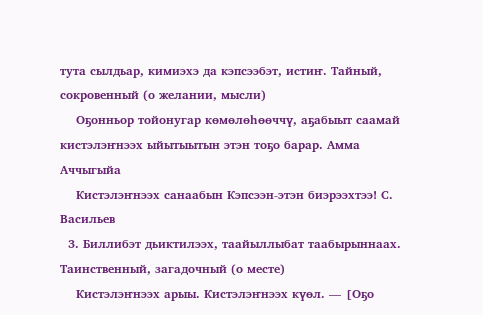тута сылдьар, кимиэхэ да кэпсээбэт, истиҥ. Тайный, сокровенный (о желании, мысли)
    Оҕонньор тойонугар көмөлөһөөччү, аҕабыыт саамай кистэлэҥнээх ыйытыытын этэн тоҕо барар. Амма Аччыгыйа
    Кистэлэҥнээх санаабын Кэпсээн-этэн биэрээхтээ! С. Васильев
  3. Биллибэт дьиктилээх, таайыллыбат таабырыннаах. Таинственный, загадочный (о месте)
    Кистэлэҥнээх арыы. Кистэлэҥнээх күөл. — [Оҕо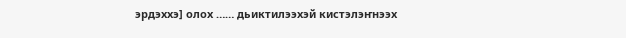эрдэххэ] олох …… дьиктилээхэй кистэлэҥнээх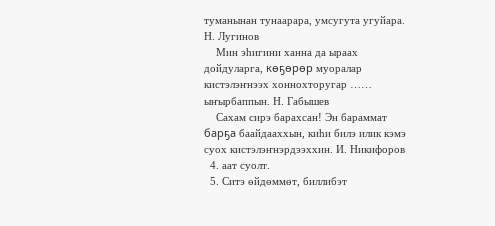туманынан тунаарара, умсугута угуйара. Н. Лугинов
    Мин эһигини ханна да ыраах дойдуларга, көҕөрөр муоралар кистэлэҥнээх хоннохторугар …… ыҥырбаппын. Н. Габышев
    Сахам сирэ барахсан! Эн бараммат барҕа баайдааххын, киһи билэ илик кэмэ суох кистэлэҥнэрдээххин. И. Никифоров
  4. аат суолт.
  5. Ситэ өйдөммөт, биллибэт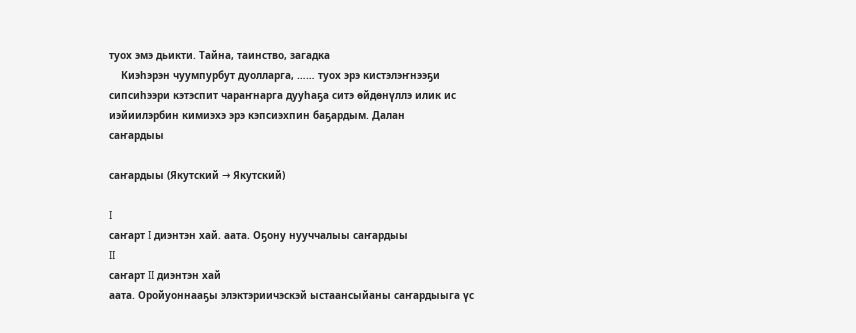туох эмэ дьикти. Тайна, таинство, загадка
    Киэһэрэн чуумпурбут дуолларга, …… туох эрэ кистэлэҥнээҕи сипсиһээри кэтэспит чараҥнарга дууһаҕа ситэ өйдөнүллэ илик ис иэйиилэрбин кимиэхэ эрэ кэпсиэхпин баҕардым. Далан
саҥардыы

саҥардыы (Якутский → Якутский)

I
саҥарт I диэнтэн хай. аата. Оҕону нууччалыы саҥардыы
II
саҥарт II диэнтэн хай
аата. Оройуоннааҕы элэктэриичэскэй ыстаансыйаны саҥардыыга үс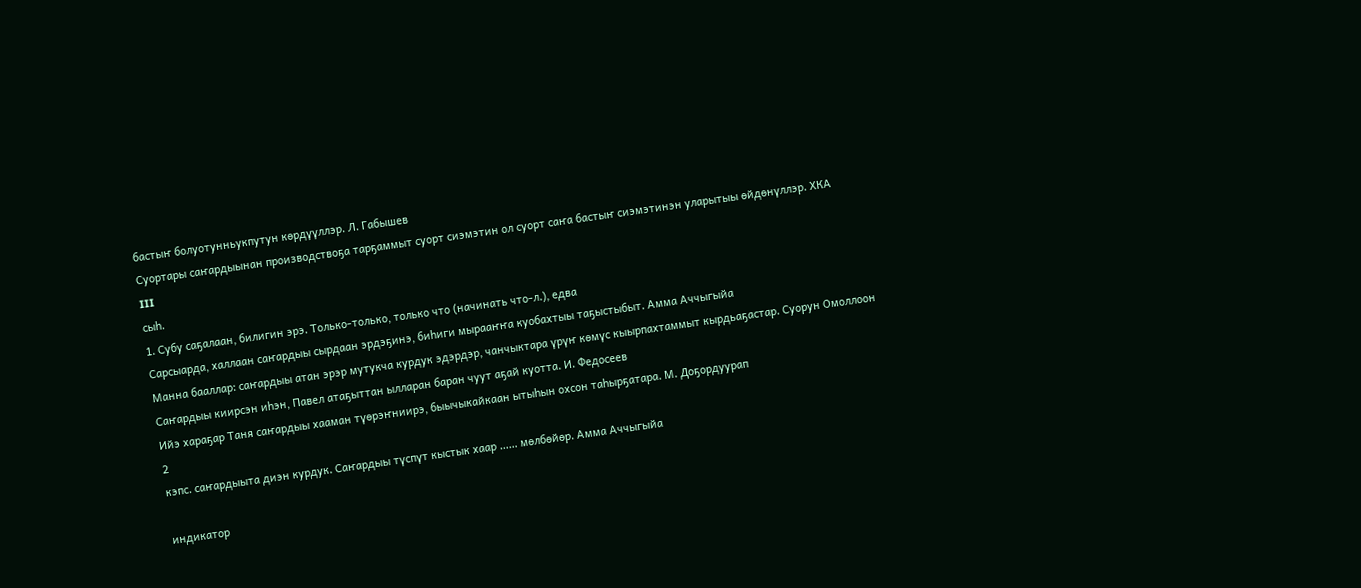бастыҥ болуотунньукпутун көрдүүллэр. Л. Габышев
Суортары саҥардыынан производствоҕа тарҕаммыт суорт сиэмэтин ол суорт саҥа бастыҥ сиэмэтинэн уларытыы өйдөнүллэр. ХКА
III
сыһ.
1. Субу саҕалаан, билигин эрэ. Только-только, только что (начинать что-л.), едва
Сарсыарда, халлаан саҥардыы сырдаан эрдэҕинэ, биһиги мырааҥҥа куобахтыы таҕыстыбыт. Амма Аччыгыйа
Манна бааллар: саҥардыы атан эрэр мутукча курдук эдэрдэр, чанчыктара үрүҥ көмүс кыырпахтаммыт кырдьаҕастар. Суорун Омоллоон
Саҥардыы киирсэн иһэн, Павел атаҕыттан ылларан баран чуут аҕай куотта. И. Федосеев
Ийэ хараҕар Таня саҥардыы хааман түөрэҥниирэ, быычыкайкаан ытыһын охсон таһырҕатара. М. Доҕордуурап
2
кэпс. саҥардыыта диэн курдук. Саҥардыы түспүт кыстык хаар …… мөлбөйөр. Амма Аччыгыйа

индикатор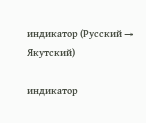индикатор (Русский → Якутский)

индикатор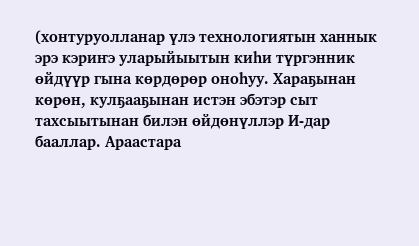(хонтуруолланар үлэ технологиятын ханнык эрэ кэриҥэ уларыйыытын киһи түргэнник өйдүүр гына көрдөрөр оноһуу. Хараҕынан көрөн, кулҕааҕынан истэн эбэтэр сыт тахсыытынан билэн өйдөнүллэр И-дар бааллар. Араастара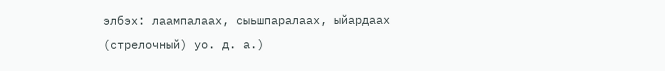элбэх: лаампалаах, сыьшпаралаах, ыйардаах (стрелочный) уо. д. а.)